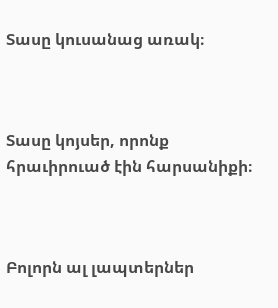Տասը կուսանաց առակ։



Տասը կոյսեր, որոնք հրաւիրուած էին հարսանիքի։



Բոլորն ալ լապտերներ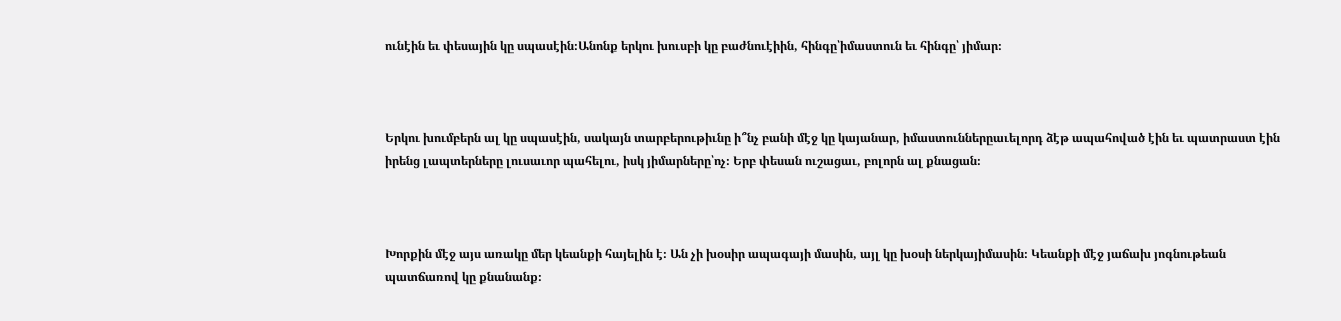ունէին եւ փեսային կը սպասէին։Անոնք երկու խուսբի կը բաժնուէիին, հինգը՝իմաստուն եւ հինգը՝ յիմար։



Երկու խումբերն ալ կը սպասէին, սակայն տարբերութիւնը ի՞նչ բանի մէջ կը կայանար, իմաստուններըաւելորդ ձէթ ապահոված էին եւ պատրաստ էին իրենց լապտերները լուսաւոր պահելու, իսկ յիմարները՝ոչ։ Երբ փեսան ուշացաւ, բոլորն ալ քնացան։



Խորքին մէջ այս առակը մեր կեանքի հայելին է։ Ան չի խօսիր ապագայի մասին, այլ կը խօսի ներկայիմասին։ Կեանքի մէջ յաճախ յոգնութեան պատճառով կը քնանանք։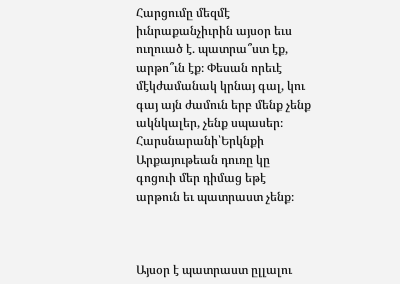Հարցումը մեզմէ իւնրաքանչիւրին այսօր եւս ուղուած է. պատրա՞ստ էք, արթո՞ւն էք։ Փեսան որեւէ մէկժամանակ կրնայ գալ, կու գայ այն ժամուն երբ մենք չենք ակնկալեր, չենք սպասեր։ Հարսնարանի՝Երկնքի Արքայութեան դուռը կը գոցուի մեր դիմաց եթէ արթուն եւ պատրաստ չենք։



Այսօր է պատրաստ ըլլալու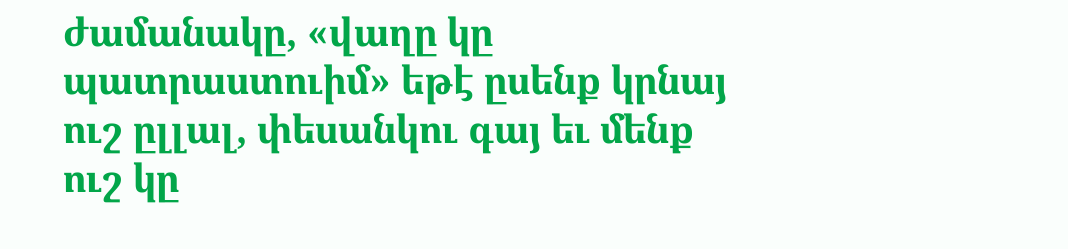ժամանակը, «վաղը կը պատրաստուիմ» եթէ ըսենք կրնայ ուշ ըլլալ, փեսանկու գայ եւ մենք ուշ կը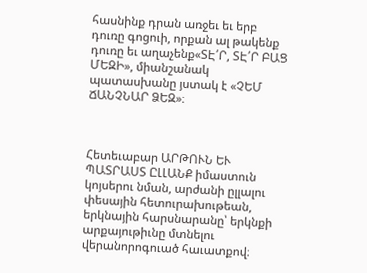հասնինք դրան առջեւ եւ երբ դուռը գոցուի, որքան ալ թակենք դուռը եւ աղաչենք«ՏԷ՛Ր, ՏԷ՛Ր ԲԱՑ ՄԵԶԻ», միանշանակ պատասխանը յստակ է «ՉԵՄ ՃԱՆՉՆԱՐ ՁԵԶ»։



Հետեւաբար ԱՐԹՈՒՆ ԵՒ ՊԱՏՐԱՍՏ ԸԼԼԱՆՔ իմաստուն կոյսերու նման, արժանի ըլլալու փեսային հետուրախութեան, երկնային հարսնարանը՝ երկնքի արքայութիւնը մտնելու վերանորոգուած հաւատքով։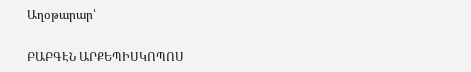Աղօթարար՝

ԲԱԲԳԷՆ ԱՐՔԵՊԻՍԿՈՊՈՍ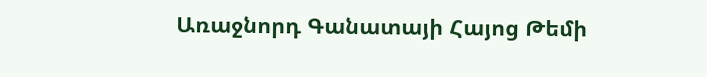Առաջնորդ Գանատայի Հայոց Թեմի